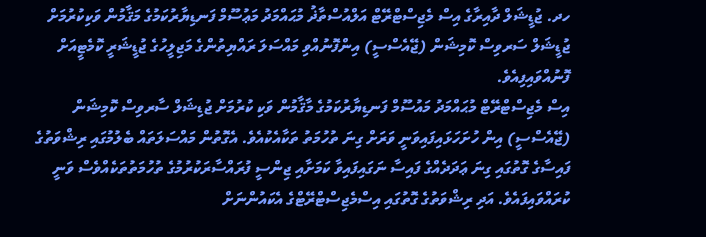ހދ. ޖުޑީޝަލް ދާއިރާގެ އިސް މެޖިސްޓްރޭޓް އަލްއުސްތާޛު މުޙައްމަދު މަޢުސޫމް ފަނޑިޔާރުކަމުގެ މަޤާމުން ވަކިކުރުމަށް ޖުޑީޝަލް ސަރވިސް ކޮމިޝަން (ޖޭއެސްސީ) އިންފޮނުއްވި މައްސަލަ ރައްޔިތުންގެ މަޖިލީހުގެ ޖުޑީޝަރީ ކޮމެޓީއަށް ފޮނުއްވައިފިއެވެ.
އިސް މެޖިސްޓްރޭޓް މުޙައްމަދު މައުސޫމް ފަނޑިޔާރުކަމުގެ މާޤާމުން ވަކި ކުރުމަށް ޖުޑިޝަލް ސާރވިސް ކޮމިޝަން (ޖޭއެސްސީ) އިން ހުށަހަޅައިފައިވަނީ ވަރަށް ގިނަ ތުހުމަތު ތަކާއެކުއެވެ. އެގޮތުން މައްސަލަތައް ބެލުމުގައި ރިޝްވަތުގެ ފައިސާގެ ގޮތުގައި ގިނަ ޢަދަދެއްގެ ފައިސާ ނަގައިފައިވާ ކަމަށާއި ޖިންސީ ފުރައްސާރަކުރުމުގެ ތުހުމަތުތަކެއްވެސް ވަނީ ކުރައްވައިފައެވެ. އަދި ރިޝްވަތުގެ ގޮތުގައި އިސްމެޖިސްޓްރޭޓްގެ އެކައުންނަށް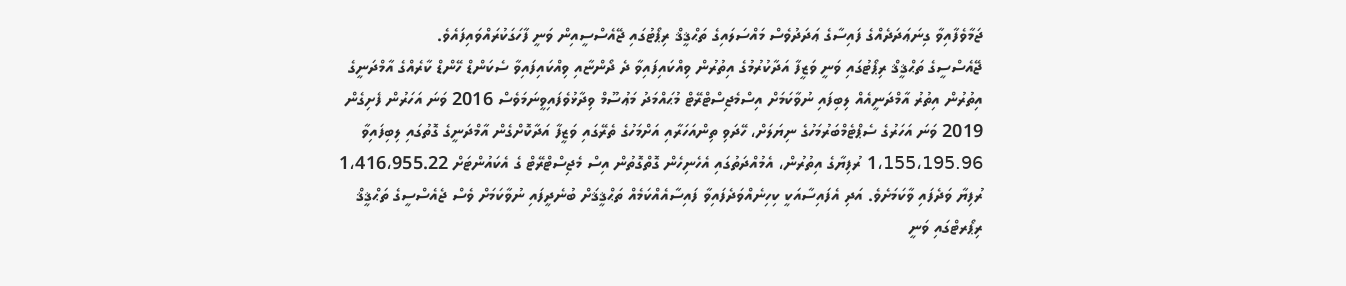ޖަމާވެފާއިވާ ގިނަޢަދަދެއްގެ ފައިސާގެ ޢަދަދުވެސް މައްސަލައިގެ ތަޙްޤީޤް ރިޕޯޓުގައި ޖޭއެސްސީއިން ވަނީ ފާހަގަކުރައްވައިފައެވެ.
ޖޭއެސްސީގެ ތަޙްޤީޤް ރިޕޯޓުގައި ވަނީ ވަޒީފާ އަދާކުރުމުގެ އިތުރުން ވިއްކައިފައިވާ ދެ ދޯންޏާއި ވިއްކައިފައިވާ ސެކަންޑް ހޭންޑް ކާރެއްގެ އާމްދަނީގެ އިތުރުން އިތުރު އާމްދަނީއެއް ލިބިފައި ނުވާކަމަށް އިސްމެޖިސްޓްރޭޓް މުޙައްމަދު މަޢުސޫމް ވިދާޅުވެފައިވީނަމަވެސް 2016 ވަނަ އަހަރުން ފެށިގެން 2019 ވަނަ އަހަރުގެ ސެޕްޓެމްބަރުމަހުގެ ނިޔަލަށް، ހޭދަވި ތިންއަހަރާއި އަށްމަހުގެ ތެރޭގައި ވަޒީފާ އަދާކޮށްގެން އާމްދަނީގެ ގޮތުގައި ލިބިފައިވާ 1،155،195.96 ރުފިޔާގެ އިތުރުން، އެމުއްދަތުގައި އެހެނިހެން ގޮތްގޮތުން އިސް މެޖިސްޓްރޭޓް ގެ އެކައުންޓަށް 1،416،955.22 ރުފިޔާ ވަދެފައި ވާކަމަށެވެ. އަދި އެފައިސާއަކީ ކިހިނެއްވަދެފައިވާ ފައިސާއެއްކަމެއް ތަޙްޤީޤަށް ބުނެދީފައި ނުވާކަމަށް ވެސް ޖެއެސްސީގެ ތަޙްޤީޤް ރިޕޯރޓްގައި ވަނީ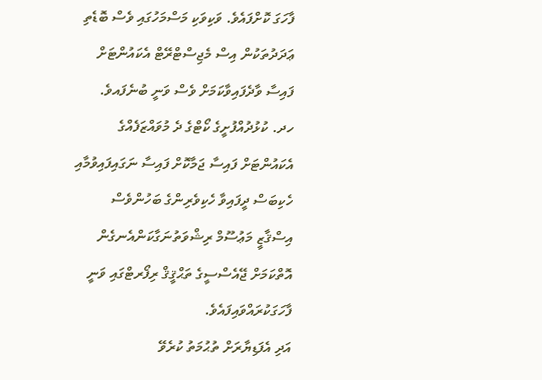ފާހަގަ ކޮށްފައެވެ. ވަކިވަކި މަސްމަހުގައި ވެސް ބޮޑެތި ޢަދަދުތަކުން އިސް މެޖިސްޓްރޭޓް އެކައުންޓަށް ފައިސާ ވާދެފައިވާކަމަށް ވެސް ވަނީ ބުނެފައވެ. ހދ. ކުޅުދުއްފުށީގެ ކޯޓްގެ ދެ މުވައްޒަފެއްގެ އެކައުންޓަށް ފައިސާ ޖަމާކޮށް ފައިސާ ނަގައިފައިވުމާއި ހެކިބަސް ދީފައިވާ ހެކިވެރިންގެ ބަހުންވެސް އިސްޤާޒީ މަޢުސޫމް ރިޝްވަތުނަގާކަންއެނގެން އޮތްކަމަށް ޖޭއެސްސީގެ ތަޙްޤީޤް ރިފޯރޓްގައި ވަނީ ފާހަގަކުރައްވައިފައެވެ.
އަދި އެފަޑިޔާރަށް ތުޙުމަތު ކުރެވޭ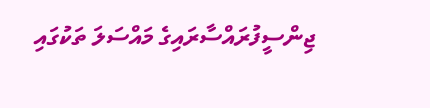ޖިންސީފުރައްސާރައިގެ މައްސަލަ ތަކުގައި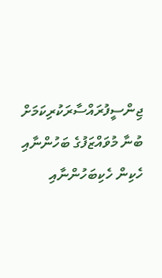ޖިންސީފުރައްސާރަކުރިކަމަށް ބުނާ މުވައްޒަފުގެ ބަހުންނާއި ހެކިން ހެކިބަހުންނާއި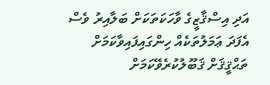އަދި އިސްޤާޒީގެ ވާހަކަތަކަށް ބަލާއިރު ވެސް އެފަދަ ޢަމަލުތަކެއް ހިންގައިފައިވާކަމަށް ތަޙްޤީޤަށް ޤަބޫލުކުރެވޭކަމަށް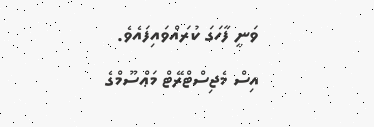ވަނީ ފާހަގަ ކުރައްވައިފައެވެ.
އިސް މެޖިސްޓްރޭޓް މަޢްސޫމްގެ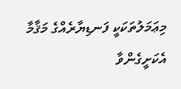މިޢަމަލުތަކަކީ ފަނޑިޔާރެއްގެ މަޤާމާ އެކަށީގެންވާ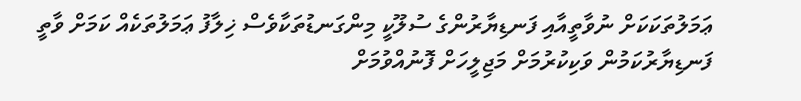ޢަމަލުތަކަކަށް ނުވާތީއާއި ފަނޑިޔާރުންގެ ސުލޫކީ މިންގަނޑުތަކާވެސް ޚިލާފު ޢަމަލުތަކެއް ކަމަށް ވާތީ ފަނޑިޔާރުކަމުން ވަކިކުރުމަށް މަޖިލީހަށް ފޮނުއްވުމަށް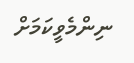ނިންމެވީކަމަށް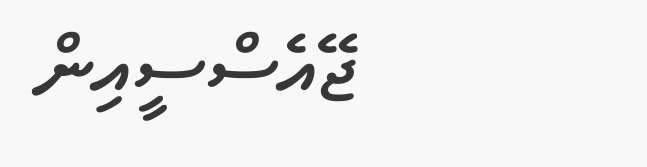ޖޭއެސްސީއިން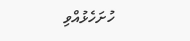ހުށަހެޅުއްވި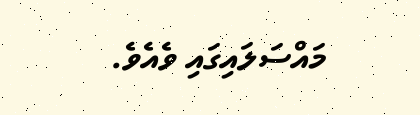މައްސަލައިގައި ވެއެވެ.